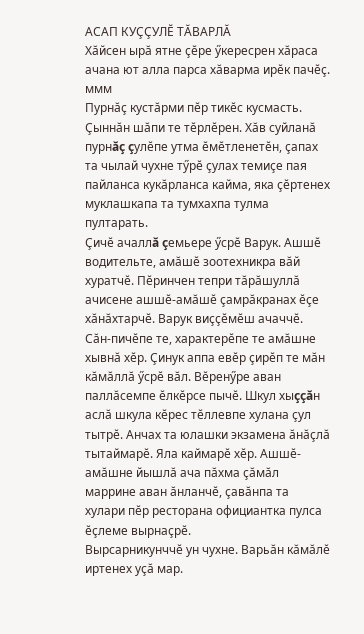АСАП КУÇÇУЛӖ ТĂВАРЛĂ
Хăйсен ырă ятне çӗре ӳкересрен хăраса ачана ют алла парса хăварма ирӗк пачӗç.
ммм
Пурнăç кустăрми пӗр тикӗс кусмасть. Çыннăн шăпи те тӗрлӗрен. Хăв суйланă пурнăç çулӗпе утма ӗмӗтленетӗн, çапах та чылай чухне тӳрӗ çулах темиçе пая пайланса кукăрланса кайма, яка çӗртенех муклашкапа та тумхахпа тулма пултарать.
Çичӗ ачаллă çемьере ӳсрӗ Варук. Ашшӗ водительте, амăшӗ зоотехникра вăй хуратчӗ. Пӗринчен тепри тăрăшуллă ачисене ашшӗ-амăшӗ çамрăкранах ӗçе хăнăхтарчӗ. Варук виççӗмӗш ачаччӗ. Сăн-пичӗпе те, характерӗпе те амăшне хывнă хӗр. Çинук аппа евӗр çирӗп те мăн кăмăллă ӳсрӗ вăл. Вӗренӳре аван паллăсемпе ӗлкӗрсе пычӗ. Шкул хыççăн аслă шкула кӗрес тӗллевпе хулана çул тытрӗ. Анчах та юлашки экзамена ăнăçлă тытаймарӗ. Яла каймарӗ хӗр. Ашшӗ-амăшне йышлă ача пăхма çăмăл маррине аван ăнланчӗ, çавăнпа та хулари пӗр ресторана официантка пулса ӗçлеме вырнаçрӗ.
Вырсарникунччӗ ун чухне. Варьăн кăмăлӗ иртенех уçă мар.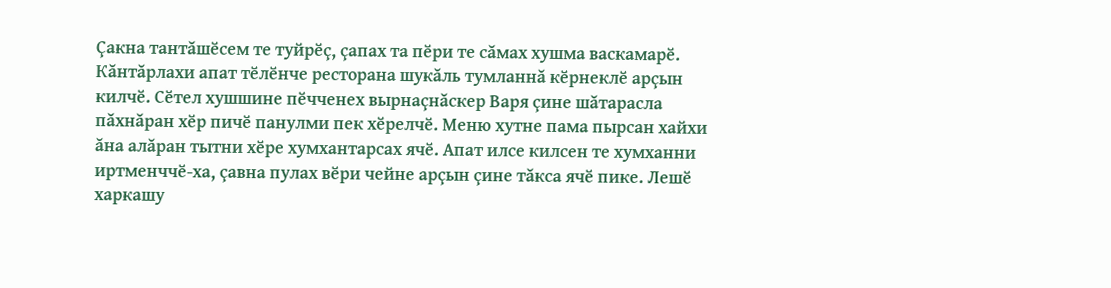Çакна тантăшӗсем те туйрӗç, çапах та пӗри те сăмах хушма васкамарӗ. Кăнтăрлахи апат тӗлӗнче ресторана шукăль тумланнă кӗрнеклӗ арçын килчӗ. Сӗтел хушшине пӗчченех вырнаçнăскер Варя çине шăтарасла пăхнăран хӗр пичӗ панулми пек хӗрелчӗ. Меню хутне пама пырсан хайхи ăна алăран тытни хӗре хумхантарсах ячӗ. Апат илсе килсен те хумханни иртменччӗ-ха, çавна пулах вӗри чейне арçын çине тăкса ячӗ пике. Лешӗ харкашу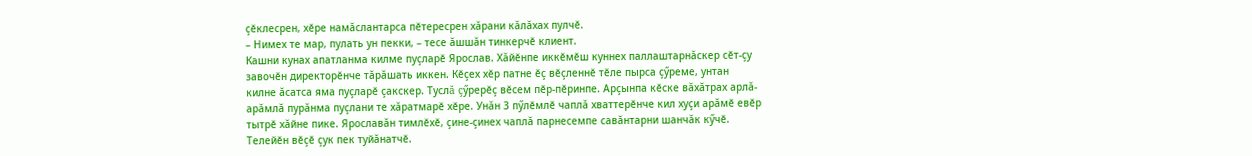çӗклесрен, хӗре намăслантарса пӗтересрен хăрани кăлăхах пулчӗ.
– Нимех те мар, пулать ун пекки, – тесе ăшшăн тинкерчӗ клиент.
Кашни кунах апатланма килме пуçларӗ Ярослав. Хăйӗнпе иккӗмӗш куннех паллаштарнăскер сӗт-çу завочӗн директорӗнче тăрăшать иккен. Кӗçех хӗр патне ӗç вӗçленнӗ тӗле пырса çӳреме, унтан килне ăсатса яма пуçларӗ çакскер. Туслă çӳрерӗç вӗсем пӗр-пӗринпе. Арçынпа кӗске вăхăтрах арлă-арăмлă пурăнма пуçлани те хăратмарӗ хӗре. Унăн 3 пӳлӗмлӗ чаплă хваттерӗнче кил хуçи арăмӗ евӗр тытрӗ хăйне пике. Ярославăн тимлӗхӗ, çине-çинех чаплă парнесемпе савăнтарни шанчăк кӳчӗ. Телейӗн вӗçӗ çук пек туйăнатчӗ.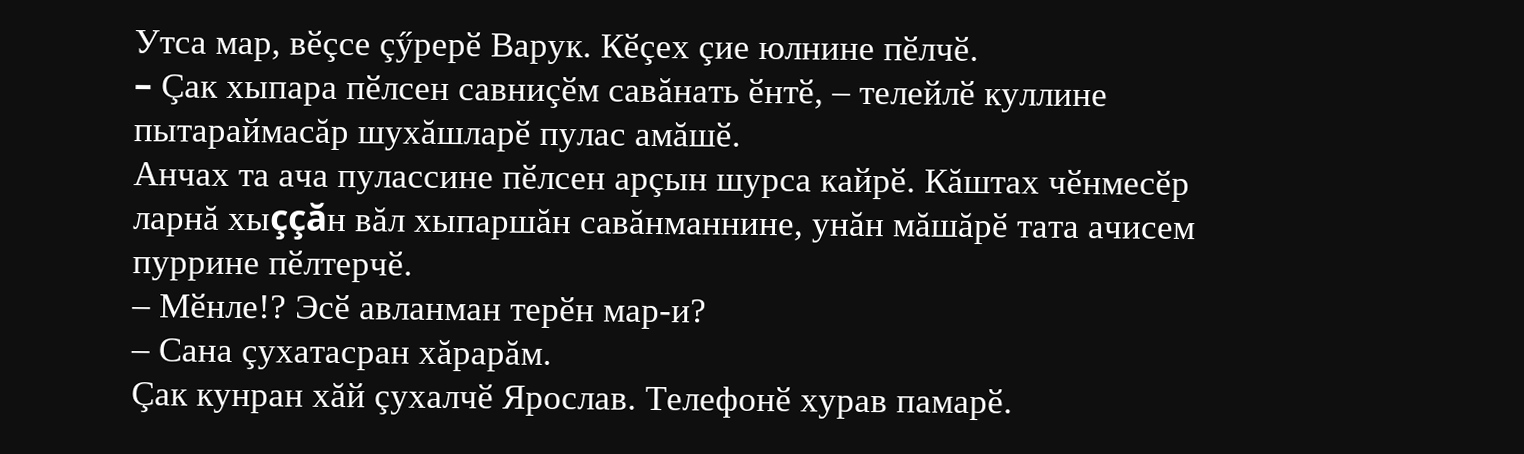Утса мар, вӗçсе çӳрерӗ Варук. Кӗçех çие юлнине пӗлчӗ.
– Çак хыпара пӗлсен савниçӗм савăнать ӗнтӗ, – телейлӗ куллине пытараймасăр шухăшларӗ пулас амăшӗ.
Анчах та ача пулассине пӗлсен арçын шурса кайрӗ. Кăштах чӗнмесӗр ларнă хыççăн вăл хыпаршăн савăнманнине, унăн мăшăрӗ тата ачисем пуррине пӗлтерчӗ.
– Мӗнле!? Эсӗ авланман терӗн мар-и?
– Сана çухатасран хăрарăм.
Çак кунран хăй çухалчӗ Ярослав. Телефонӗ хурав памарӗ.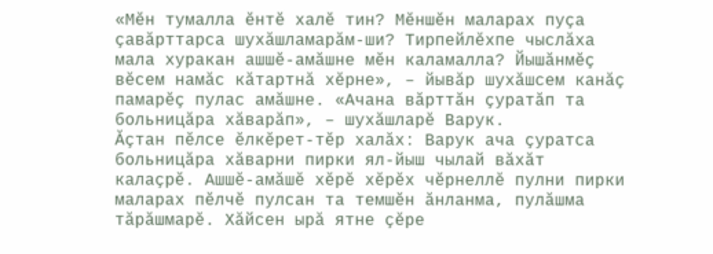«Мӗн тумалла ӗнтӗ халӗ тин? Мӗншӗн маларах пуçа çавăрттарса шухăшламарăм-ши? Тирпейлӗхпе чыслăха мала хуракан ашшӗ-амăшне мӗн каламалла? Йышăнмӗç вӗсем намăс кăтартнă хӗрне», – йывăр шухăшсем канăç памарӗç пулас амăшне. «Ачана вăрттăн çуратăп та больницăра хăварăп», – шухăшларӗ Варук.
Ăçтан пӗлсе ӗлкӗрет-тӗр халăх: Варук ача çуратса больницăра хăварни пирки ял-йыш чылай вăхăт калаçрӗ. Ашшӗ-амăшӗ хӗрӗ хӗрӗх чӗрнеллӗ пулни пирки маларах пӗлчӗ пулсан та темшӗн ăнланма, пулăшма тăрăшмарӗ. Хăйсен ырă ятне çӗре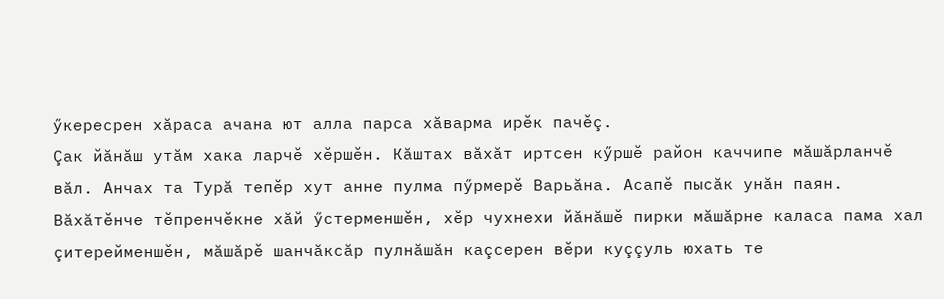ӳкересрен хăраса ачана ют алла парса хăварма ирӗк пачӗç.
Çак йăнăш утăм хака ларчӗ хӗршӗн. Кăштах вăхăт иртсен кӳршӗ район каччипе мăшăрланчӗ вăл. Анчах та Турă тепӗр хут анне пулма пӳрмерӗ Варьăна. Асапӗ пысăк унăн паян. Вăхăтӗнче тӗпренчӗкне хăй ӳстерменшӗн, хӗр чухнехи йăнăшӗ пирки мăшăрне каласа пама хал çитерейменшӗн, мăшăрӗ шанчăксăр пулнăшăн каçсерен вӗри куççуль юхать те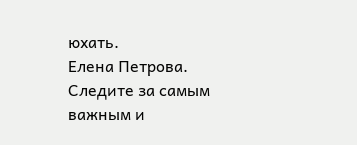юхать.
Елена Петрова.
Следите за самым важным и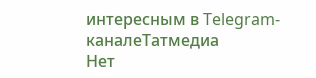интересным в Telegram-каналеТатмедиа
Нет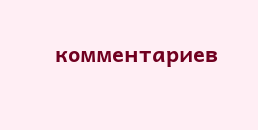комментариев